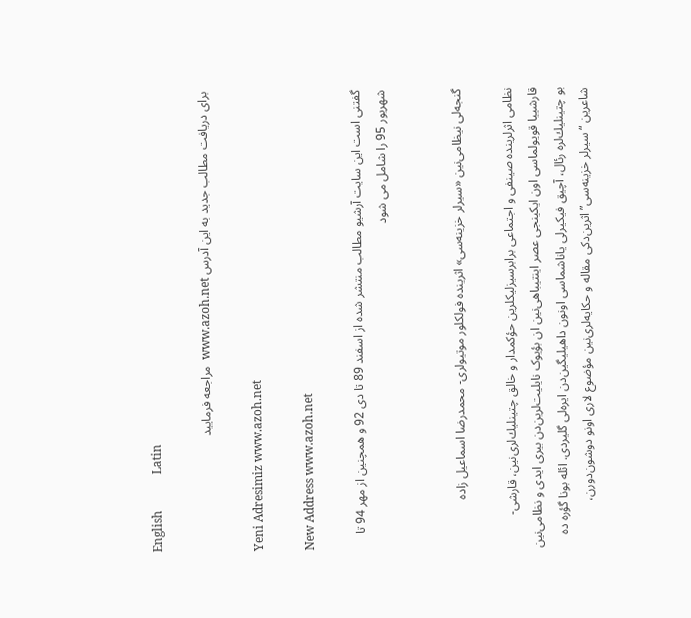English            Latin

برای دریافت مطالب جدید به این آدرس www.azoh.net  مراجعه فرمایید

Yeni Adresimiz www.azoh.net

New Address www.azoh.net

گفتنی است این سایت آرشیو مطالب منتشر شده از اسفند 89 تا دی 92 و همچنین از مهر 94 تا شهریور 95 را شامل می شود


گنجه‌لی نیظامی‌نین «سیرلر خزینه‌سی» اثرینده فولکلور موتیو‌لری- محمدرضا اسماعيل زاده

نظامی اثرلرینده صینفی و اجتماعی برابرسیزلیكلرین حؤکمدار و خالق چتينليك‌لری‌نین، قارشی-قارشییا قویولماسی اون ایکینجی عصر اینتیباهی‌نین ان بؤیوک نایلیت‌لرین‌دن بیری ایدی و نظامی‌نین بو چتينليك‌لره رئال، آچیق فیکیرلی یاناشماسی اونون داهیلیگین‌دن ایره‌لی گلیردی. ائله بونا گؤره ده شاعرین “سیرلر خزینه‌سی” اثرین‌دکی مقاله و حکایه‌لری‌نین مؤضوع لاری اونو دوشون‌دورن،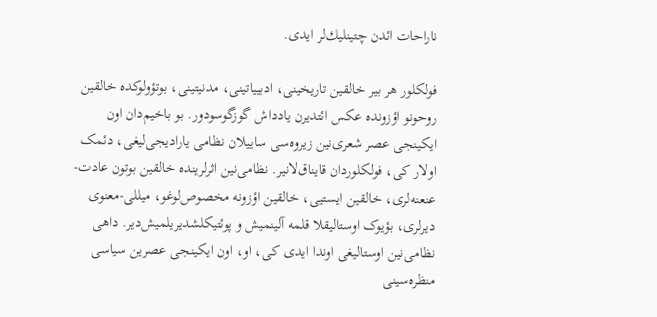ناراحات ائدن چتينليك‌لر ایدی.

فولکلور هر بیر خالقین تاریخینی، ادبییاتینی، مدنیتینی، بوتؤولوکده خالقین روحونو اؤزونده عکس ائتدیرن یادداش گوزگوسو‌دور. بو باخیم‌دان اون ایکینجی عصر شعری‌نین زیروه‌سی ساییلان نظامی یارادیجی‌لیغی، دئمک اولار کی، فولکلوردان قایناق‌لانیر. نظامی‌نین اثرلرینده خالقین بوتون عادت-عنعنه‌لری، خالقین ایستیی، خالقین اؤزونه مخصوص‌لوغو، میللی-معنوی دیرلری، بؤیوک اوستا‌لیقلا قلمه آلینمیش و پوئتیکلشدیریلمیش‌دیر. داهی نظامی‌نین اوستا‌لیغی اوندا ایدی کی، او، اون ایکینجی عصرین سیاسی منظره‌سینی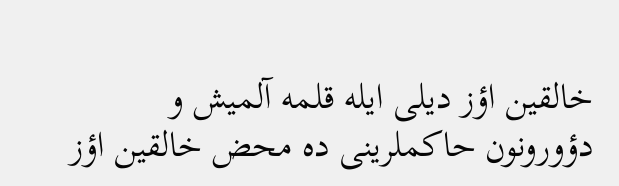خالقین اؤز دیلی ایله قلمه آلمیش و دؤورونون حاکملرینی ده محض خالقین اؤز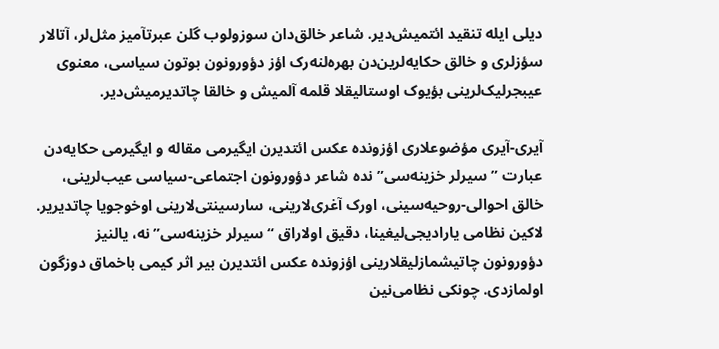دیلی ایله تنقید ائتمیش‌دیر. شاعر خالق‌دان سوزولوب گلن عبرتآمیز مثل‌لر، آتا‌لار سؤزلری و خالق حکایه‌لرین‌دن بهره‌لنه‌رک اؤز دؤورونون بوتون سیاسی، معنوی عیبجرلیک‌لرینی بؤیوک اوستا‌لیقلا قلمه آلمیش و خالقا چاتدیرمیش‌دیر.

آیری-آیری مؤضوعلاری اؤزونده عکس ائتدیرن ایگیرمی مقاله و ایگیرمی حکایه‌دن عبارت ”سیرلر خزینه‌سی”نده شاعر دؤورونون اجتماعی-سیاسی عیب‌لرینی، خالق احوا‌لی-روحیه‌سینی، اورک آغری‌لارینی، سارسینتی‌لارینی اوخوجویا چاتدیریر. لاکین نظامی یارادیجی‌لیغینا، دقیق اولا‌راق “سیرلر خزینه‌سی”نه، یالنیز دؤورونون چاتیشمازلیقلارینی اؤزونده عکس ائتدیرن بیر اثر کیمی باخماق دوزگون اولمازدی. چونکی نظامی‌نین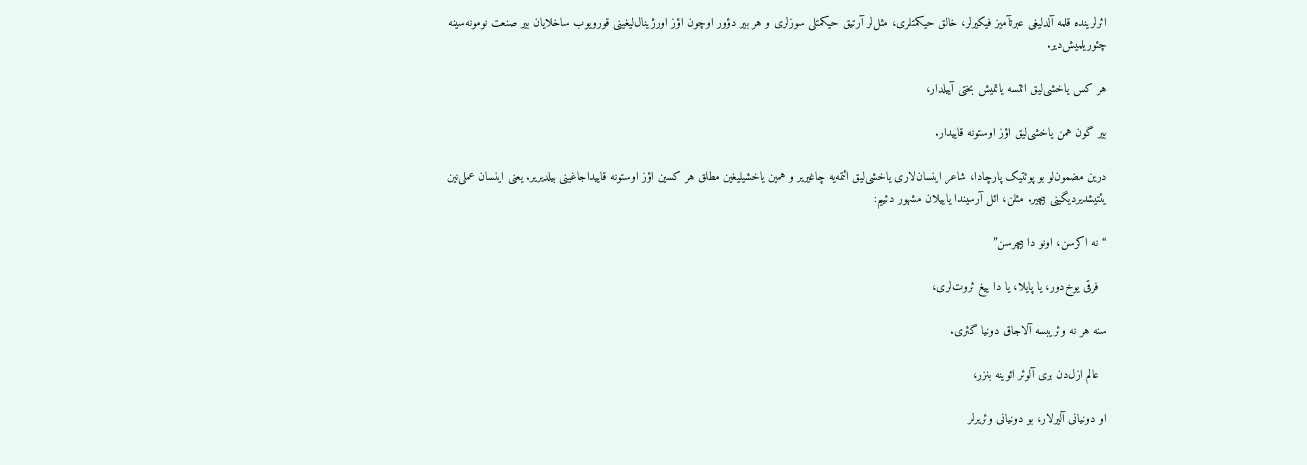اثرلرینده قلمه آلدلیغی عبرتآمیز فیکیرلر، خالق حیکمتلری، مثل‌لر آرتیق حیکمتلی سوزلری و هر بیر دؤور اوچون اؤز اورژینال‌لیغینی قورویوب ساخلایان بیر صنعت نومونه‌سینه چئوریلمیش‌دیر.

هر کس یاخشی‌لیق ائتسه یاتمیش بختی آییلدار،

بیر گون همن یاخشی‌لیق اؤز اوستونه قاییدار.

درین مضمون‌لو بو پوئتیک پارچادا، شاعر اینسان‌لاری یاخشی‌لیق ائتمه‌یه چاغیریر و همین یاخشیلیغین مطلق هر کسین اؤز اوستونه قاییداجاغینی بیلدیریر. یعنی اینسان عملی‌نین یئتیشدیردیگینی بیچیر. مثلن، ائل آرسیندا یاییلان مشهور دئییم:

“نه اکرسن، اونو دا بیچرسن”

  فرقی یوخ‌دور، یا پایلا، یا دا ییغ ثروت‌لری،

سنه هر نه وئریبسه آلا‌جاق دونیا گئری.

  عالم ازل‌دن بری آلوئر ائوینه بنزر،

او دونیانی آلیرلار، بو دونیانی وئریرلر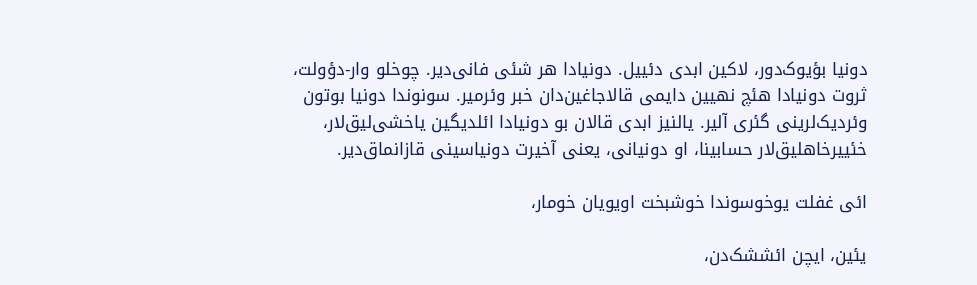دونیا بؤیوک‌دور، لاکین ابدی دئییل. دونیادا هر شئی فانی‌دیر. چوخلو وار-دؤولت، ثروت دونیادا هئچ نهیین دایمی قالاجاغین‌دان خبر وئرمیر. سونوندا دونیا بوتون وئردیک‌لرینی گئری آلیر. یالنیز ابدی قالان بو دونیادا ائلدیگین یاخشی‌لیق‌لار، خئییرخاهلیق‌لار حسابینا، او دونیانی، یعنی آخیرت دونیاسینی قازانماق‌دیر.

ائی غفلت یوخوسوندا خوشبخت اویویان خومار،

یئین، ایچن ائششک‌دن،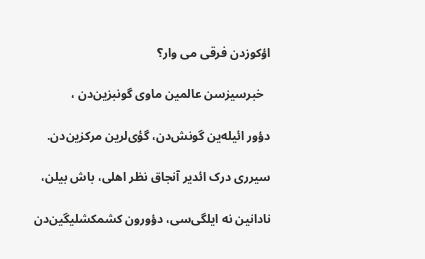اؤکوزدن فرقی می وار؟

  خبرسیزسن عالمین ماوی گونبزین‌دن ،

دؤور ائیله‌ین گونش‌دن، گؤی‌لرین مرکزین‌دن.

سیرری درک ائدیر آنجاق نظر اهلی، باش بیلن،

نادانین نه ایلگی‌سی، دؤورون کشمکشلیگین‌دن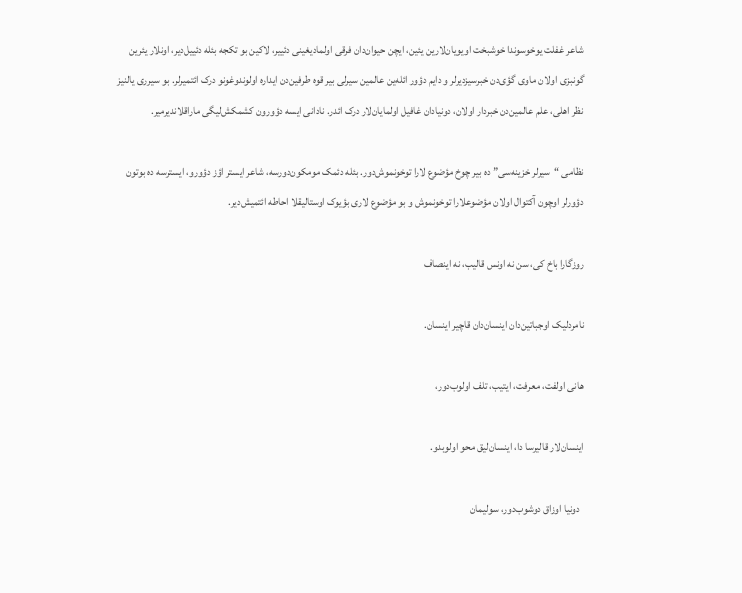شاعر غفلت یوخوسوندا خوشبخت اویویان‌لارین یئین، ایچن حیوان‌دان فرقی اولمادیغینی دئییر، لاکین بو تکجه بئله دئییل‌دیر، اونلار یئرین گونبزی اولان ماوی گؤی‌دن خبرسیزدیرلر و دایم دؤور ائله‌ین عالمین سیرلی بیر قوه طرفین‌دن ایداره اولوندوغونو درک ائتمیرلر. بو سیرری یالنیز نظر اهلی، علم عالمین‌دن خبردار اولان، دونیا‌دان غافیل اولمایان‌لار درک ائدر. نادانی ایسه دؤورون کشمکش‌لیگی ماراقلاندیرمیر.

نظامی “سیرلر خزینه‌سی” ده بیر چوخ مؤضوع لارا توخونموش‌دور. بئله دئمک مومکون‌دورسه، شاعر ایستر اؤز دؤورو، ایسترسه ده بوتون دؤورلر اوچون آکتوال اولان مؤضوعلارا توخونموش و بو مؤضوع لاری بؤیوک اوستا‌لیقلا احاطه ائتمیش‌دیر.

روزگارا باخ کی، سن نه اونس قالیب، نه اینصاف

نامردلیک اوجباتین‌دان اینسان‌دان قاچیر اینسان.

هانی اولفت، معرفت، ایتیب، تلف اولوب‌دور،

اینسان‌لار قالیرسا دا، اینسان‌لیق محو اولوبدو.

  دونیا اوزاق دوشوب‌دور، سولیمان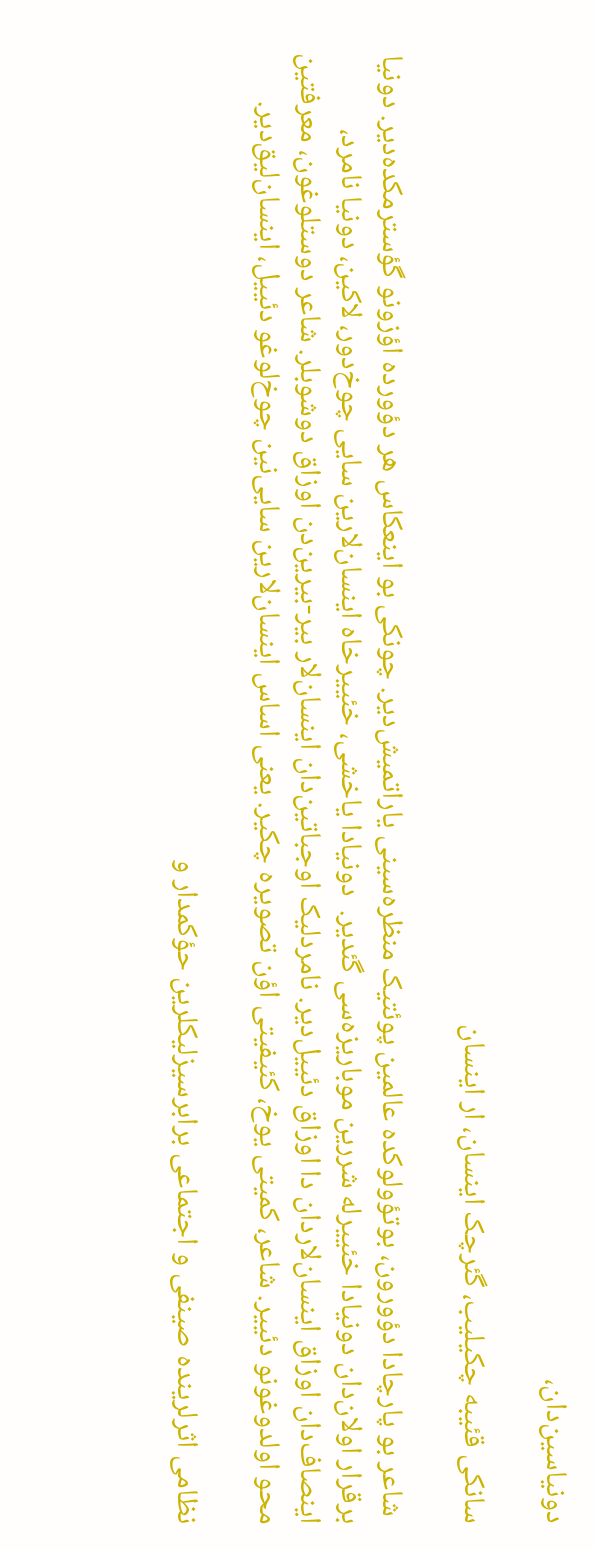دونیاسین‌دان،

سانکی قئیبه چکیلیب، گئرچک اینسان، ار اینسان

 شاعر بو پارچادا دؤورون، بوتؤولوکده عالمین پوئتیک منظره‌سینی یاراتمیش‌دیر. چونکی بو اینعکاس هر دؤورده اؤزونو گؤسترمکده‌دیر. دونیا برقرار اولان‌دان دونیادا خئییرله شررین موباریزه‌سی گئدیر.  دونیادا یاخشی، خئییرخاه اینسان‌لارین سایی چوخ‌دور، لاکین، دونیا نامرد، اینصاف‌دان اوزاق اینسان‌لاردان دا اوزاق دئییل‌دیر. نامردلیک اوجباتین‌دان اینسان‌لار بیر-بیرین‌دن اوزاق دوشوبلر. شاعر دوستلوغون، معرفتین محو اولدوغونو دئییر. شاعر، کمیتی یوخ، کئیفیتی اؤن تصویره چکیر. یعنی اساس اینسان‌لارین سایی‌نین چوخ‌لوغو دئییل، اینسان‌لیق‌دیر.

نظامی اثرلرینده صینفی و اجتماعی برابرسیزلیکلرین حؤکمدار و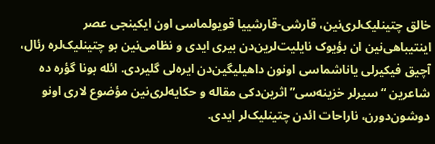خالق چتینلیک‌لری‌نین، قارشی-قارشییا قویولماسی اون ایکینجی عصر اینتیباهی‌نین ان بؤیوک نایلیت‌لرین‌دن بیری ایدی و نظامی‌نین بو چتینلیک‌لره رئال، آچیق فیکیرلی یاناشماسی اونون داهیلیگین‌دن ایره‌لی گلیردی. ائله بونا گؤره ده شاعرین “سیرلر خزینه‌سی” اثرین‌دکی مقاله و حکایه‌لری‌نین مؤضوع لاری اونو دوشون‌دورن، ناراحات ائدن چتینلیک‌لر ایدی.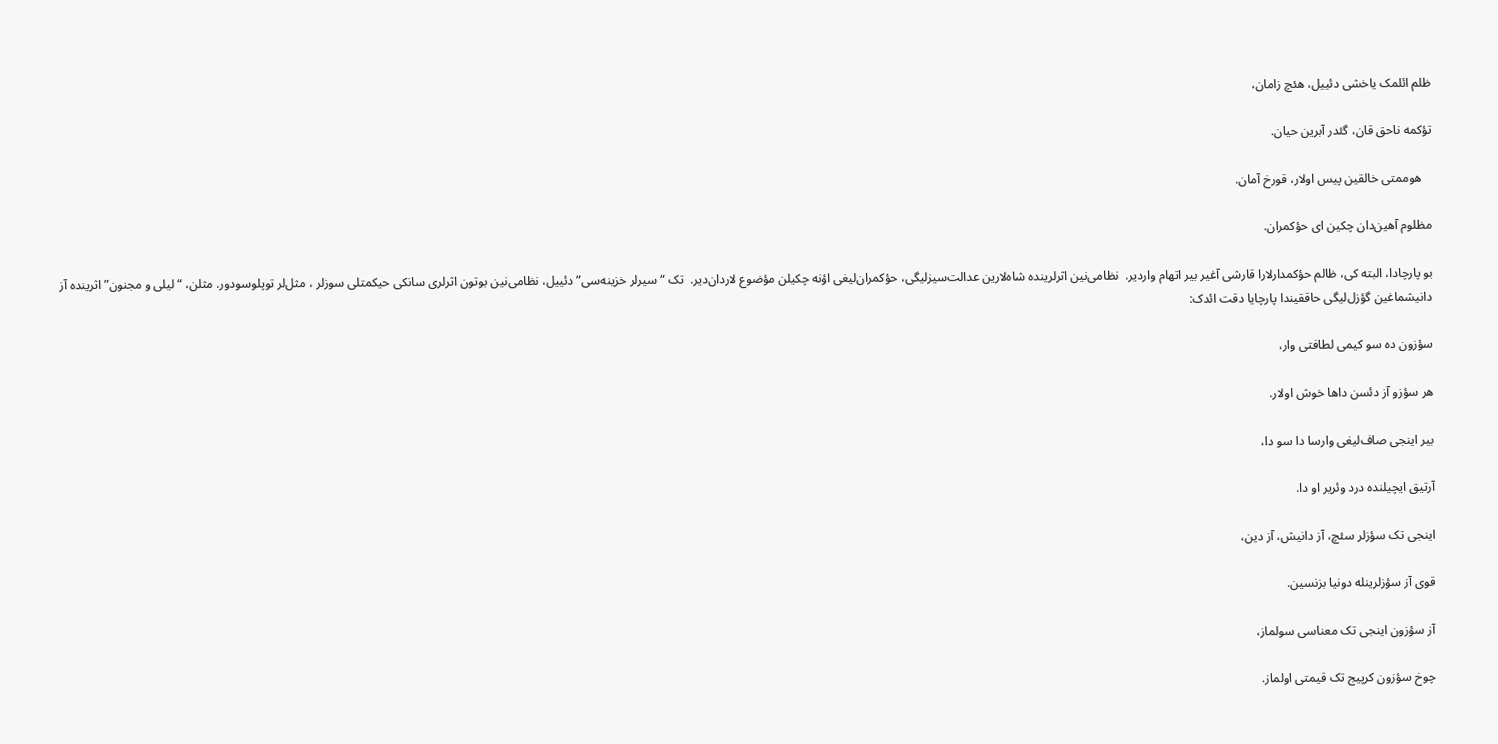ظلم ائلمک یاخشی دئییل، هئچ زامان،

تؤکمه ناحق قان، گئدر آبرین حیان.

   هوممتی خالقین پیس اولار، قورخ آمان.

مظلوم آهین‌دان چکین ای حؤکمران.

بو پارچادا، البته کی، ظالم حؤکمدارلارا قارشی آغیر بیر اتهام واردیر.  نظامی‌نین اثرلرینده شاه‌لارین عدالت‌سیزلیگی، حؤکمران‌لیغی اؤنه چکیلن مؤضوع لاردان‌دیر.  تک “سیرلر خزینه‌سی” دئییل، نظامی‌نین بوتون اثرلری سانکی حیکمتلی سوزلر ، مثل‌لر توپلوسودور. مثلن، “لیلی و مجنون” اثرینده آز دانیشماغین گؤزل‌لیگی حاققیندا پارچایا دقت ائدک:

سؤزون ده سو کیمی لطافتی وار،

هر سؤزو آز دئسن داها خوش اولار.

بیر اینجی صاف‌لیغی وارسا دا سو دا،

آرتیق ایچیلنده درد وئریر او دا.

اینجی تک سؤزلر سئچ، آز دانیش، آز دین،

قوی آز سؤزلرینله دونیا بزنسین.

آز سؤزون اینجی تک معناسی سولماز،

چوخ سؤزون کرپیج تک قیمتی اولماز.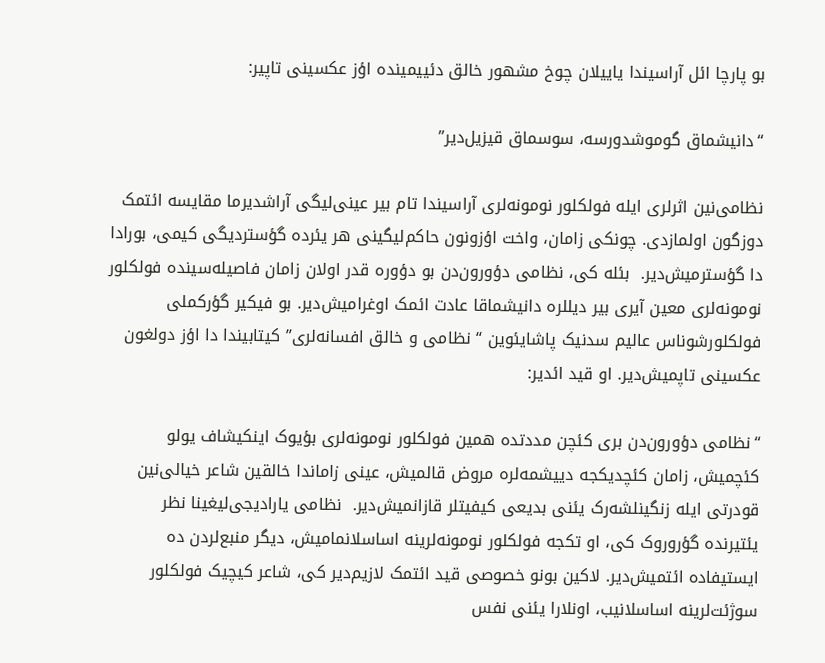بو پارچا ائل آراسیندا یاییلان چوخ مشهور خالق دئییمینده اؤز عکسینی تاپیر:

“دانیشماق گوموشدورسه، سوسماق قیزیل‌دیر”

نظامی‌نین اثرلری ایله فولکلور نومونه‌لری آراسیندا تام بیر عینی‌لیگی آراشدیرما مقایسه ائتمک دوزگون اولمازدی. چونکی زامان، واخت اؤزونون حاکم‌لیگینی هر یئرده گؤستردیگی کیمی، بورادا دا گؤسترمیش‌دیر.  بئله کی، نظامی دؤورون‌دن بو دؤوره قدر اولان زامان فاصیله‌سینده فولکلور نومونه‌لری معین آیری بیر دیللره دانیشماقا عادت ائمک اوغرامیش‌دیر. بو فیکیر گؤرکملی فولکلورشوناس عالیم سدنیک پاشایئوین “ نظامی و خالق افسانه‌لری” کیتابیندا دا اؤز دولغون عکسینی تاپمیش‌دیر. او قید ائدیر:

“نظامی دؤورون‌دن بری کئچن مددتده همین فولکلور نومونه‌لری بؤیوک اینکیشاف یولو کئچمیش، زامان کئچدیکجه دییشمه‌لره مروض قالمیش، عینی زاماندا خالقین شاعر خیا‌لی‌نین قودرتی ایله زنگینلشه‌رک یئنی بدیعی کیفیتلر قازانمیش‌دیر.  نظامی یارادیجی‌لیغینا نظر یئتیرنده گؤروروک کی، او تکجه فولکلور نومونه‌لرینه اساسلانمامیش، دیگر منبع‌لردن ده ایستیفاده ائتمیش‌دیر. لاکین بونو خصوصی قید ائتمک لازیم‌دیر کی، شاعر کیچیک فولکلور سوژئت‌لرینه اساسلانیب، اونلارا یئنی نفس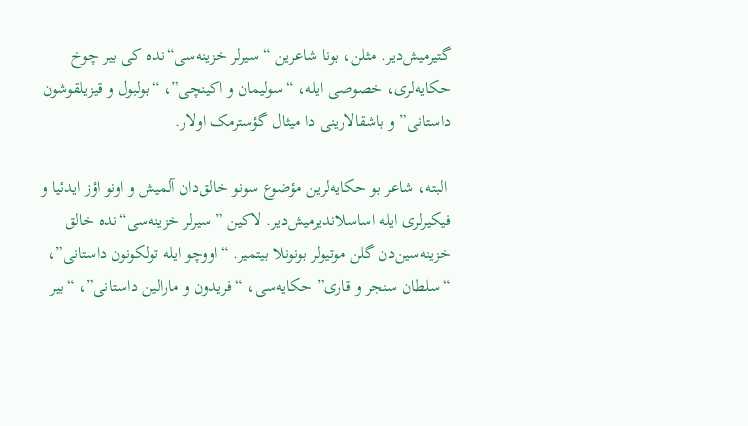گتیرمیش‌دیر. مثلن، بونا شاعرین “سیرلر خزینه‌سی“نده کی بیر چوخ حکایه‌لری، خصوصی ایله، “سولیمان و اکینچی”، “بولبول و قیزیلقوشون داستانی” و باشقا‌لارینی دا میثال گؤسترمک اولار.

 البته، شاعر بو حکایه‌لرین مؤضوع سونو خالق‌دان آلمیش و اونو اؤز ایدئیا و فیکیرلری ایله اساسلاندیرمیش‌دیر. لاکین ”سیرلر خزینه‌سی“نده خالق خزینه‌سین‌دن گلن موتیو‌لر بونونلا بیتمیر. “اووچو ایله تولکونون داستانی”، “سلطان سنجر و قاری” حکایه‌سی، “فریدون و مارالین داستانی”، “بیر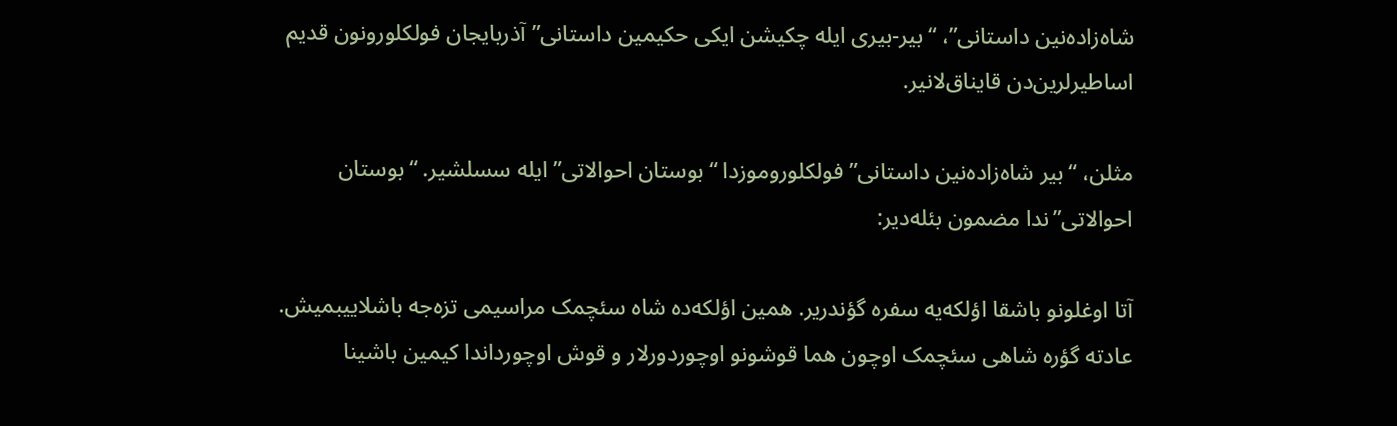شاه‌زاده‌نین داستانی”، “بیر-بیری ایله چکیشن ایکی حکیمین داستانی” آذربایجان فولکلورونون قدیم اساطیرلرین‌دن قایناق‌لانیر.

مثلن، “بیر شاه‌زاده‌نین داستانی” فولکلوروموزدا “بوستان احوالاتی” ایله سسلشیر. “بوستان احوالاتی”ندا مضمون بئله‌دیر:

آتا اوغلونو باشقا اؤلکه‌یه سفره گؤندریر. همین اؤلکه‌ده شاه سئچمک مراسیمی تزه‌جه باشلاییبمیش. عادته گؤره شاهی سئچمک اوچون هما قوشونو اوچوردورلار و قوش اوچورداندا کیمین باشینا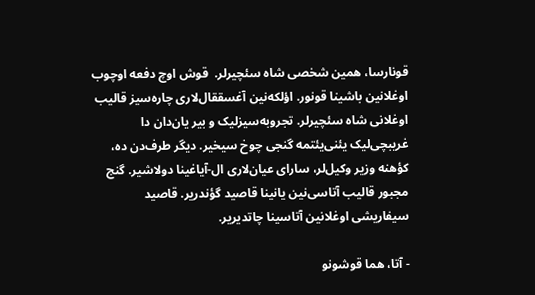قونارسا، همین شخصی شاه سئچیرلر.  قوش اوچ دفعه اوچوب اوغلانین باشینا قونور. اؤلکه‌نین آغسققال‌لاری چاره‌سیز قالیب اوغلانی شاه سئچیرلر. تجروبه‌سیزلیک و بیر یان‌دان دا غریبچی‌لیک یئنی‌یئتمه گنجی چوخ سیخیر. دیگر طرف‌دن ده، کؤهنه وزیر وکیل‌لر، سارای عیان‌لاری ال-آیاغینا دولاشیر. گنج مجبور قالیب آتاسی‌نین یانینا قاصید گؤندریر. قاصید سیفاریشی اوغلانین آتاسینا چاتدیریر.

- آتا، هما قوشونو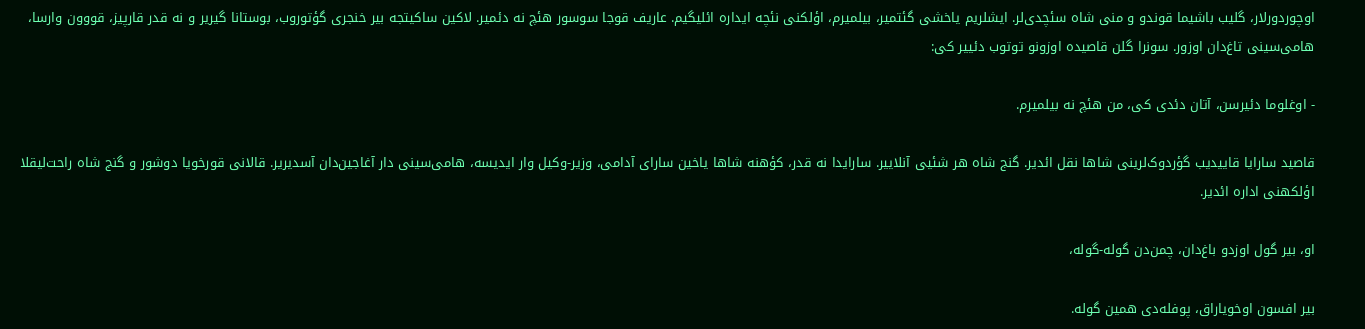اوچوردورلار، گلیب باشیما قوندو و منی شاه سئچدی‌لر. ایشلریم یاخشی گئتمیر، بیلمیرم، اؤلکنی نئچه ایداره ائلیگیم. عاریف قوجا سوسور هئچ نه دئمیر. لاکین ساکیتجه بیر خنجری گؤتوروب، بوستانا گیریر و نه قدر قارپیز، قووون وارسا، هامی‌سینی تاغ‌دان اوزور. سونرا گلن قاصیده اوزونو توتوب دئییر کی:

- اوغلوما دئیرسن، آتان دئدی کی، من هئچ نه بیلمیرم.

قاصید سارایا قاییدیب گؤردوک‌لرینی شاها نقل ائدیر. گنج شاه هر شئیی آنلاییر. سارایدا نه قدر، کؤهنه شاها یاخین سارای آدامی، وزیر-وکیل وار ایدیسه، هامی‌سینی دار آغاجین‌دان آسدیریر. قالانی قورخویا دوشور و گنج شاه راحت‌لیقلا اؤلکهنی اداره ائدیر.

او، بیر گول اوزدو باغ‌دان، چمن‌دن گوله-گوله،

بیر افسون اوخویا‌راق، پوفله‌دی همین گوله.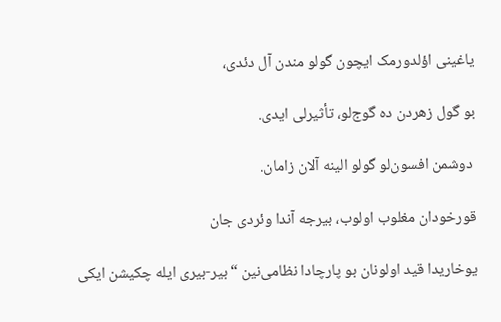یاغینی اؤلدورمک ایچون گولو مندن آل دئدی،

بو گول زهردن ده گوج‌لو، تأثیرلی ایدی.

 دوشمن افسون‌لو گولو الینه آلان زامان.

قورخودان مغلوب اولوب، بیرجه آندا وئردی جان

یوخاریدا قید اولونان بو پارچادا نظامی‌نین “بیر-بیری ایله چکیشن ایکی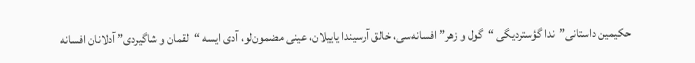حکیمین داستانی”ندا گؤستردیگی “گول و زهر” افسانه‌سی، خالق آرسیندا یاییلان، عینی مضمون‌لو، آدی ایسه “لقمان و شاگیردی” آدلانان افسانه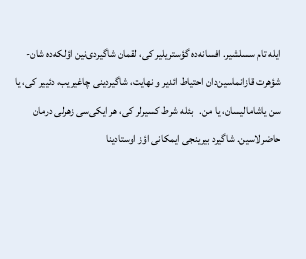ایله تام سسلشیر. افسانه‌ده گؤستریلیر کی، لقمان شاگیردی‌نین اؤلکه‌ده شان-شؤهرت قازانماسین‌دان احتیاط ائدیر و نهایت، شاگیردینی چاغیریب، دئییر کی، یا سن یاشاما‌لیسان، یا من.   بئله شرط کسیرلر کی، هر ایکی‌سی زهرلی درمان حاضرلاسین. شاگیرد بیرینجی ایمکانی اؤز اوستادینا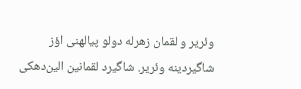وئریر و لقمان زهرله دولو پیالهنی اؤز شاگیردینه وئریر. شاگیرد لقمانین الین‌دهکی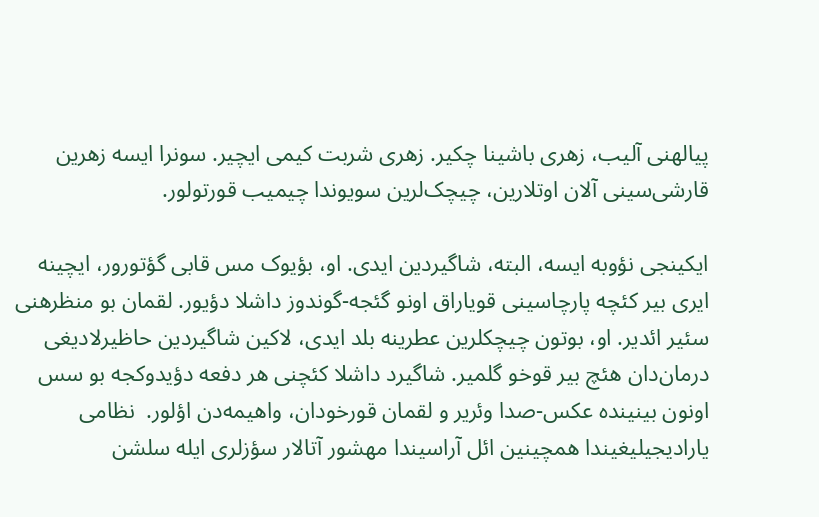پیالهنی آلیب، زهری باشینا چکیر. زهری شربت کیمی ایچیر. سونرا ایسه زهرین قارشی‌سینی آلان اوتلارین، چیچک‌لرین سویوندا چیمیب قورتولور.

ایکینجی نؤوبه ایسه، البته، شاگیردین ایدی. او، بؤیوک مس قابی گؤتورور، ایچینه ایری بیر کئچه پارچاسینی قویا‌راق اونو گئجه-گوندوز داشلا دؤیور. لقمان بو منظرهنی سئیر ائدیر. او، بوتون چیچکلرین عطرینه بلد ایدی، لاکین شاگیردین حاظیرلادیغی درمان‌دان هئچ بیر قوخو گلمیر. شاگیرد داشلا کئچنی هر دفعه دؤیدوکجه بو سس اونون بینینده عکس-صدا وئریر و لقمان قورخودان، واهیمه‌دن اؤلور.  نظامی یارادیجیلیغیندا همچینین ائل آراسیندا مهشور آتا‌لار سؤزلری ایله سلشن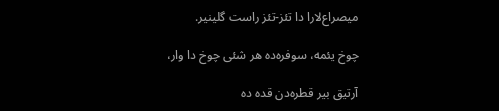میصراع‌لارا دا تئز-تئز راست گلینیر.

چوخ یئمه، سوفره‌ده هر شئی چوخ دا وار،

آرتیق بیر قطره‌دن قده ده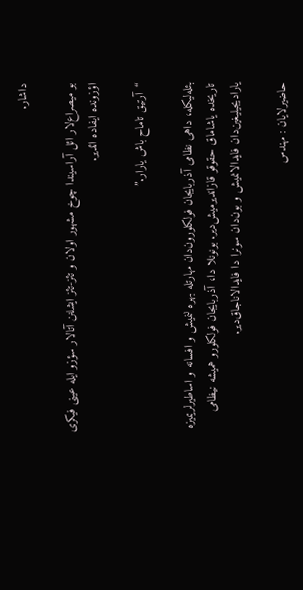داشار.

بو میصراع‌لار ائل آراسیندا چوخ مشهور اولان و تئز-تئز ایشلنن آتا‌لار سؤزو ایله عینی فیکری اؤزونده ایفاده ائدیر.

“آرتیق تاماح باش یارار.”

بئله‌لیکله، داهی نظامی آذربایجان فولکلورون‌دان مهارتله بهره لنمیش و افسانه و اساطیرلریمیزه تاریخده یاشاماق حقوقو قازاندیرمیش‌دیر. بونونلا دا، آذربایجان فولکلورو همیشه نیظامی یارادیجیلیغین‌دان فایدالانمیش و بون‌دان سونرا دا فایدالاناجاق‌دیر.

حاضیرلایان : مهندس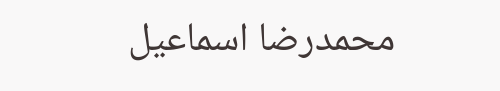محمدرضا اسماعیل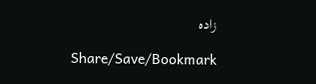زاده

Share/Save/Bookmark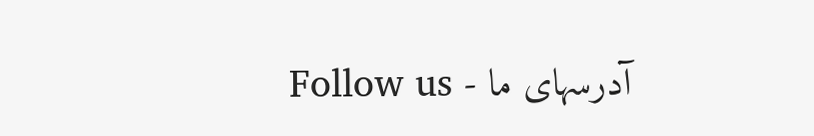آدرسهای ما - Follow us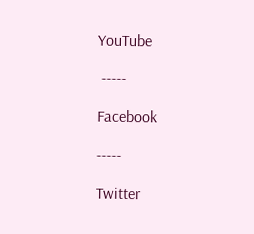YouTube

 -----

Facebook

-----

Twitter